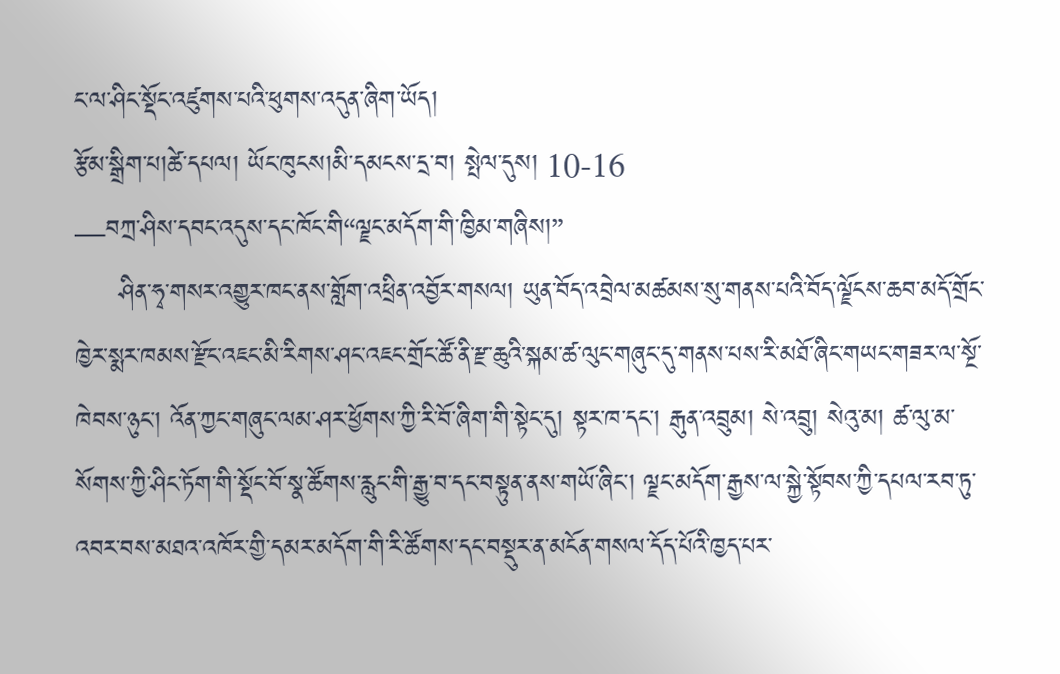ང་ལ་ཤིང་སྡོང་འཛུགས་པའི་ཕུགས་འདུན་ཞིག་ཡོད།
རྩོམ་སྒྲིག་པ།ཚེ་དཔལ། ཡོང་ཁུངས།མི་དམངས་དྲ་བ། སྤེལ་དུས། 10-16
—བཀྲ་ཤིས་དབང་འདུས་དང་ཁོང་གི“ལྗང་མདོག་གི་ཁྱིམ་གཞིས།”
     ཤིན་ཧྭ་གསར་འགྱུར་ཁང་ནས་གློག་འཕྲིན་འབྱོར་གསལ། ཡུན་བོད་འབྲེལ་མཚམས་སུ་གནས་པའི་བོད་ལྗོངས་ཆབ་མདོ་གྲོང་ཁྱེར་སྨར་ཁམས་རྫོང་འཇང་མི་རིགས་ཤང་འཇང་གྲོང་ཚོ་ནི་རྫ་ཆུའི་སྐམ་ཚ་ལུང་གཞུང་དུ་གནས་པས་རི་མཐོ་ཞིང་གཡང་གཟར་ལ་སྔོ་ཁེབས་ཉུང་། འོན་ཀྱང་གཞུང་ལམ་ཤར་ཕྱོགས་ཀྱི་རི་བོ་ཞིག་གི་སྟེང་དུ། སྟར་ཁ་དང་། རྒུན་འབྲུམ། སེ་འབྲུ། སེའུ་མ། ཚ་ལུ་མ་སོགས་ཀྱི་ཤིང་ཏོག་གི་སྡོང་བོ་སྣ་ཚོགས་རླུང་གི་རྒྱུ་བ་དང་བསྟུན་ནས་གཡོ་ཞིང་། ལྗང་མདོག་རྒྱས་ལ་སྐྱེ་སྟོབས་ཀྱི་དཔལ་རབ་ཏུ་འབར་བས་མཐའ་འཁོར་གྱི་དམར་མདོག་གི་རི་ཚོགས་དང་བསྡུར་ན་མངོན་གསལ་དོད་པོའི་ཁྱད་པར་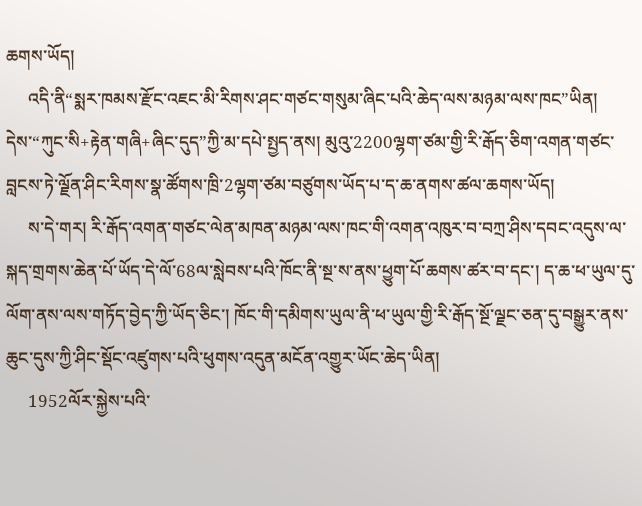ཆགས་ཡོད།
     འདི་ནི“སྨར་ཁམས་རྫོང་འཇང་མི་རིགས་ཤང་གཙང་གསུམ་ཞིང་པའི་ཆེད་ལས་མཉམ་ལས་ཁང”ཡིན། དེས་“ཀུང་སི+རྟེན་གཞི+ཞིང་དུད”ཀྱི་མ་དཔེ་སྤྱད་ནས། མུའུ་2200ལྷག་ཙམ་གྱི་རི་རྒོད་ཅིག་འགན་གཙང་བླངས་ཏེ་ལྗོན་ཤིང་རིགས་སྣ་ཚོགས་ཁྲི་2ལྷག་ཙམ་བཙུགས་ཡོད་པ་ད་ཆ་ནགས་ཚལ་ཆགས་ཡོད།
     ས་དེ་གར། རི་རྒོད་འགན་གཙང་ལེན་མཁན་མཉམ་ལས་ཁང་གི་འགན་འཁུར་བ་བཀྲ་ཤིས་དབང་འདུས་ལ་སྐད་གྲགས་ཆེན་པོ་ཡོད་དེ་ལོ་68ལ་སླེབས་པའི་ཁོང་ནི་སྔ་ས་ནས་ཕྱུག་པོ་ཆགས་ཚར་བ་དང་། ད་ཆ་ཕ་ཡུལ་དུ་ལོག་ནས་ལས་གཏོད་བྱེད་ཀྱི་ཡོད་ཅིང་། ཁོང་གི་དམིགས་ཡུལ་ནི་ཕ་ཡུལ་གྱི་རི་རྒོད་སྔོ་ལྗང་ཅན་དུ་བསྒྱུར་ནས་ཆུང་དུས་ཀྱི་ཤིང་སྡོང་འཛུགས་པའི་ཕུགས་འདུན་མངོན་འགྱུར་ཡོང་ཆེད་ཡིན།
     1952ལོར་སྐྱེས་པའི་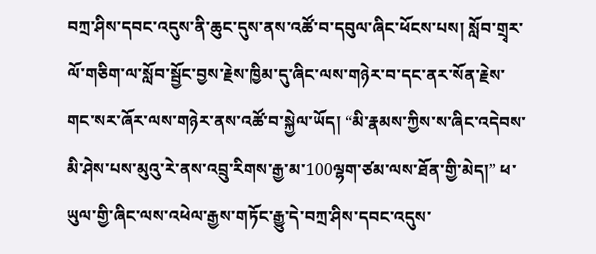བཀྲ་ཤིས་དབང་འདུས་ནི་ཆུང་དུས་ནས་འཚོ་བ་དབུལ་ཞིང་ཕོངས་པས། སློབ་གྲྭར་ལོ་གཅིག་ལ་སློབ་སྦྱོང་བྱས་རྗེས་ཁྱིམ་དུ་ཞིང་ལས་གཉེར་བ་དང་ནར་སོན་རྗེས་གང་སར་ཞོར་ལས་གཉེར་ནས་འཚོ་བ་སྐྱེལ་ཡོད། “མི་རྣམས་ཀྱིས་ས་ཞིང་འདེབས་མི་ཤེས་པས་མུའུ་རེ་ནས་འབྲུ་རིགས་རྒྱ་མ་100ལྷག་ཙམ་ལས་ཐོན་གྱི་མེད།” ཕ་ཡུལ་གྱི་ཞིང་ལས་འཕེལ་རྒྱས་གཏོང་རྒྱུ་དེ་བཀྲ་ཤིས་དབང་འདུས་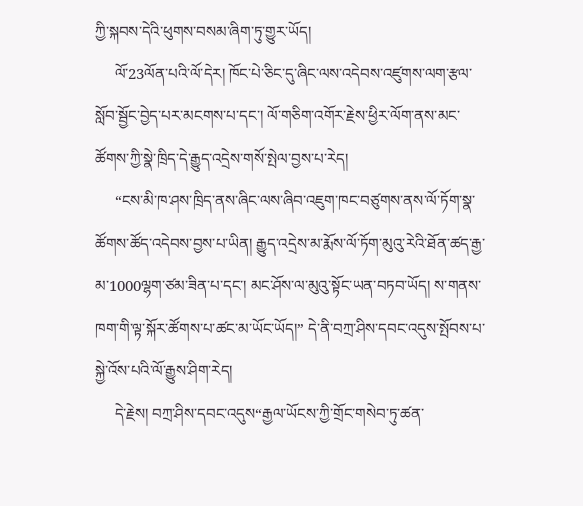ཀྱི་སྐབས་དེའི་ཕུགས་བསམ་ཞིག་ཏུ་གྱུར་ཡོད།
     ལོ་23ལོན་པའི་ལོ་དེར། ཁོང་པེ་ཅིང་དུ་ཞིང་ལས་འདེབས་འཛུགས་ལག་རྩལ་སློབ་སྦྱོང་བྱེད་པར་མངགས་པ་དང་། ལོ་གཅིག་འགོར་རྗེས་ཕྱིར་ལོག་ནས་མང་ཚོགས་ཀྱི་སྣེ་ཁྲིད་དེ་རྒྱུད་འདྲེས་གསོ་སྤེལ་བྱས་པ་རེད།
     “ངས་མི་ཁ་ཤས་ཁྲིད་ནས་ཞིང་ལས་ཞིབ་འཇུག་ཁང་བཙུགས་ནས་ལོ་ཏོག་སྣ་ཚོགས་ཚོད་འདེབས་བྱས་པ་ཡིན། རྒྱུད་འདྲེས་མ་རྨོས་ལོ་ཏོག་མུའུ་རེའི་ཐོན་ཚད་རྒྱ་མ་1000ལྷག་ཙམ་ཟིན་པ་དང་། མང་ཤོས་ལ་མུའུ་སྟོང་ཡན་བཏབ་ཡོད། ས་གནས་ཁག་གི་ལྟ་སྐོར་ཚོགས་པ་ཚང་མ་ཡོང་ཡོད།” དེ་ནི་བཀྲ་ཤིས་དབང་འདུས་སྤོབས་པ་སྐྱེ་འོས་པའི་ལོ་རྒྱུས་ཤིག་རེད།
     དེ་རྗེས། བཀྲ་ཤིས་དབང་འདུས“རྒྱལ་ཡོངས་ཀྱི་གྲོང་གསེབ་ཏུ་ཚན་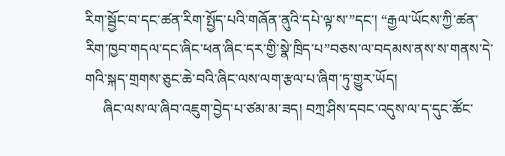རིག་སྦྱོང་བ་དང་ཚན་རིག་སྤྱོད་པའི་གཞོན་ནུའི་དཔེ་ལྟ་ས་”དང་། “རྒྱལ་ཡོངས་ཀྱི་ཚན་རིག་ཁྱབ་གདལ་དང་ཞིང་ཕན་ཞིང་དར་གྱི་སྣེ་ཁྲིད་པ”བཅས་ལ་བདམས་ནས་ས་གནས་དེ་གའི་སྐད་གྲགས་ཅུང་ཆེ་བའི་ཞིང་ལས་ལག་རྩལ་པ་ཞིག་ཏུ་གྱུར་ཡོད།
     ཞིང་ལས་ལ་ཞིབ་འཇུག་བྱེད་པ་ཙམ་མ་ཟད། བཀྲ་ཤིས་དབང་འདུས་ལ་ད་དུང་ཚོང་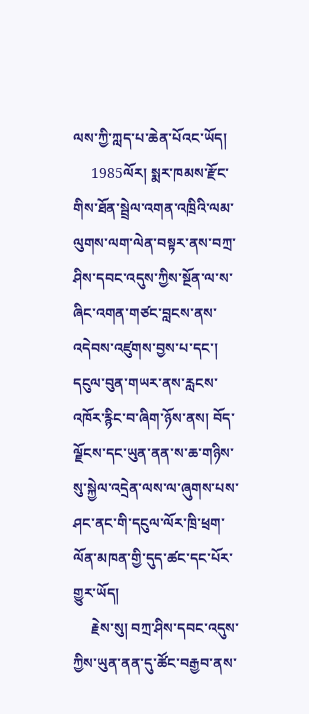ལས་ཀྱི་ཀླད་པ་ཆེན་པོའང་ཡོད།
     1985ལོར། སྨར་ཁམས་རྫོང་གིས་ཐོན་སྦྲེལ་འགན་འཁྲིའི་ལམ་ལུགས་ལག་ལེན་བསྟར་ནས་བཀྲ་ཤིས་དབང་འདུས་ཀྱིས་སྔོན་ལ་ས་ཞིང་འགན་གཙང་བླངས་ནས་འདེབས་འཛུགས་བྱས་པ་དང་། དངུལ་བུན་གཡར་ནས་རླངས་འཁོར་རྙིང་བ་ཞིག་ཉོས་ནས། བོད་ལྗོངས་དང་ཡུན་ནན་ས་ཆ་གཉིས་སུ་སྐྱེལ་འདྲེན་ལས་ལ་ཞུགས་པས་ཤང་ནང་གི་དངུལ་ལོར་ཁྲི་ཕྲག་ལོན་མཁན་གྱི་དུད་ཚང་དང་པོར་གྱུར་ཡོད།
     རྗེས་སུ། བཀྲ་ཤིས་དབང་འདུས་ཀྱིས་ཡུན་ནན་དུ་ཚོང་བརྒྱབ་ནས་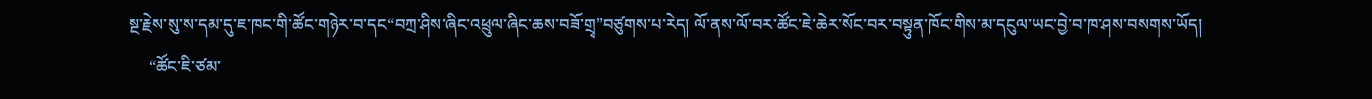སྔ་རྗེས་སུ་ས་དམ་དུ་ཇ་ཁང་གི་ཚོང་གཉེར་བ་དང“བཀྲ་ཤིས་ཞིང་འཕྲུལ་ཞིང་ཆས་བཟོ་གྲྭ”བཙུགས་པ་རེད། ལོ་ནས་ལོ་བར་ཚོང་ཇེ་ཆེར་སོང་བར་བསྟུན་ཁོང་གིས་མ་དངུལ་ཡང་བྱེ་བ་ཁ་ཤས་བསགས་ཡོད།
     “ཚོང་ཇི་ཙམ་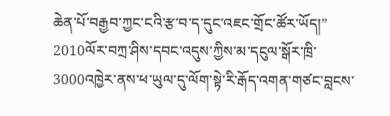ཆེན་པོ་བརྒྱབ་ཀྱང་ངའི་རྩ་བ་ད་དུང་འཇང་གྲོང་ཚོར་ཡོད།” 2010ལོར་བཀྲ་ཤིས་དབང་འདུས་ཀྱིས་མ་དངུལ་སྒོར་ཁྲི་3000འཁྱེར་ནས་ཕ་ཡུལ་དུ་ལོག་སྟེ་རི་རྒོད་འགན་གཙང་བླངས་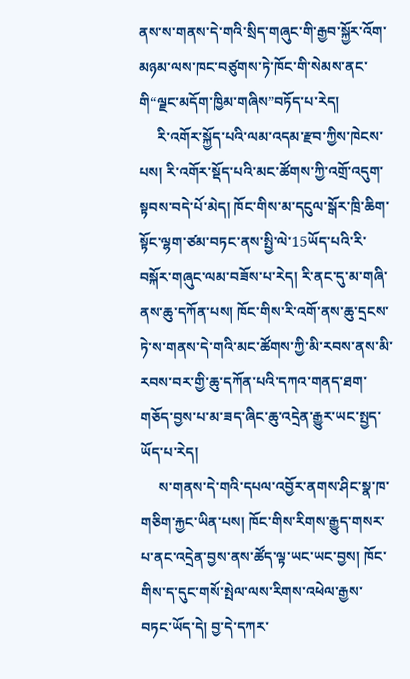ནས་ས་གནས་དེ་གའི་སྲིད་གཞུང་གི་རྒྱབ་སྐྱོར་འོག་མཉམ་ལས་ཁང་བཙུགས་ཏེ་ཁོང་གི་སེམས་ནང་གི“ལྗང་མདོག་ཁྱིམ་གཞིས”བཏོད་པ་རེད།
     རི་འགོར་སྐྱོད་པའི་ལམ་འདམ་རྫབ་ཀྱིས་ཁེངས་པས། རི་འགོར་སྡོད་པའི་མང་ཚོགས་ཀྱི་འགྲོ་འདུག་སྟབས་བདེ་པོ་མེད། ཁོང་གིས་མ་དངུལ་སྒོར་ཁྲི་ཆིག་སྟོང་ལྷག་ཙམ་བཏང་ནས་སྤྱི་ལེ་15ཡོད་པའི་རི་བསྐོར་གཞུང་ལམ་བཟོས་པ་རེད། རི་ནང་དུ་མ་གཞི་ནས་ཆུ་དཀོན་པས། ཁོང་གིས་རི་འགོ་ནས་ཆུ་དྲངས་ཏེ་ས་གནས་དེ་གའི་མང་ཚོགས་ཀྱི་མི་རབས་ནས་མི་རབས་བར་གྱི་ཆུ་དཀོན་པའི་དཀའ་གནད་ཐག་གཅོད་བྱས་པ་མ་ཟད་ཞིང་ཆུ་འདྲེན་རྒྱུར་ཡང་སྤྱད་ཡོད་པ་རེད།
     ས་གནས་དེ་གའི་དཔལ་འབྱོར་ནགས་ཤིང་སྣ་ཁ་གཅིག་རྐྱང་ཡིན་པས། ཁོང་གིས་རིགས་རྒྱུད་གསར་པ་ནང་འདྲེན་བྱས་ནས་ཚོད་ལྟ་ཡང་ཡང་བྱས། ཁོང་གིས་ད་དུང་གསོ་སྤེལ་ལས་རིགས་འཕེལ་རྒྱས་བཏང་ཡོད་དེ། བྱ་དེ་དཀར་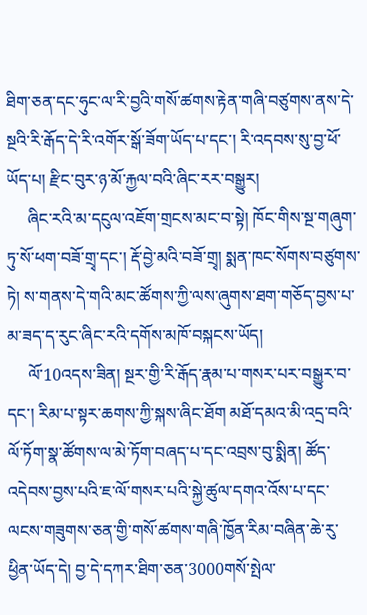ཐིག་ཅན་དང་ཧུང་ལ་རི་བྱའི་གསོ་ཚགས་རྟེན་གཞི་བཙུགས་ནས་དེ་སྔའི་རི་རྒོད་དེ་རི་འགོར་སྒོ་ཟོག་ཡོད་པ་དང་། རི་འདབས་སུ་བྱ་ཕོ་ཡོད་པ། རྫིང་བུར་ཉ་མོ་རྐྱལ་བའི་ཞིང་རར་བསྒྱུར།
     ཞིང་རའི་མ་དངུལ་འཇོག་གྲངས་མང་བ་སྟེ། ཁོང་གིས་སྔ་གཞུག་ཏུ་སོ་ཕག་བཟོ་གྲྭ་དང་། རྡོ་བྱེ་མའི་བཟོ་གྲྭ། སྨན་ཁང་སོགས་བཙུགས་ཏེ། ས་གནས་དེ་གའི་མང་ཚོགས་ཀྱི་ལས་ཞུགས་ཐག་གཅོད་བྱས་པ་མ་ཟད་ད་རུང་ཞིང་རའི་དགོས་མཁོ་བསྐངས་ཡོད།
     ལོ་10འདས་ཟིན། སྔར་གྱི་རི་རྒོད་རྣམ་པ་གསར་པར་བསྒྱུར་བ་དང་། རིམ་པ་སྟར་ཆགས་ཀྱི་སྐས་ཞིང་ཐོག མཐོ་དམའ་མི་འདྲ་བའི་ལོ་ཏོག་སྣ་ཚོགས་ལ་མེ་ཏོག་བཞད་པ་དང་འབྲས་བུ་སྨིན། ཚོད་འདེབས་བྱས་པའི་ཇ་ལོ་གསར་པའི་སྐྱེ་ཚུལ་དགའ་འོས་པ་དང་ལངས་གཟུགས་ཅན་གྱི་གསོ་ཚགས་གཞི་ཁྱོན་རིམ་བཞིན་ཆེ་རུ་ཕྱིན་ཡོད་དེ། བྱ་དེ་དཀར་ཐིག་ཅན་3000གསོ་སྤེལ་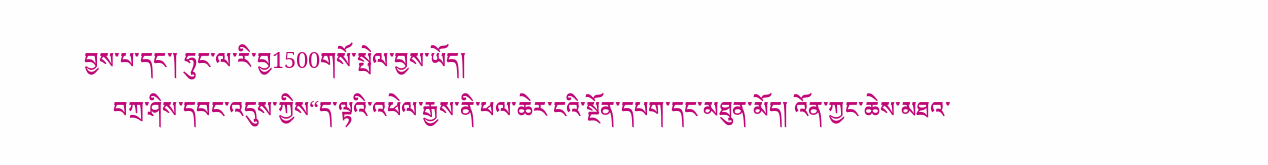བྱས་པ་དང་། ཧུང་ལ་རི་བྱ1500གསོ་སྤེལ་བྱས་ཡོད།
     བཀྲ་ཤིས་དབང་འདུས་ཀྱིས“ད་ལྟའི་འཕེལ་རྒྱས་ནི་ཕལ་ཆེར་ངའི་སྔོན་དཔག་དང་མཐུན་མོད། འོན་ཀྱང་ཆེས་མཐའ་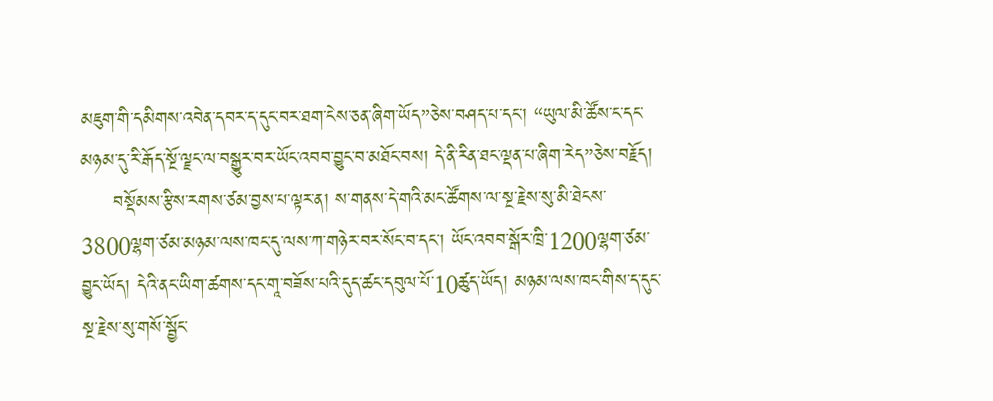མཇུག་གི་དམིགས་འབེན་དབར་ད་དུང་བར་ཐག་ངེས་ཅན་ཞིག་ཡོད”ཅེས་བཤད་པ་དང་། “ཡུལ་མི་ཚོས་ང་དང་མཉམ་དུ་རི་རྒོད་སྔོ་ལྗང་ལ་བསྒྱུར་བར་ཡོང་འབབ་བྱུང་བ་མཐོང་བས། དེ་ནི་རིན་ཐང་ལྡན་པ་ཞིག་རེད”ཅེས་བརྗོད།
     བསྡོམས་རྩིས་རགས་ཙམ་བྱས་པ་ལྟར་ན། ས་གནས་དེ་གའི་མང་ཚོགས་ལ་སྔ་རྗེས་སུ་མི་ཐེངས་3800ལྷག་ཙམ་མཉམ་ལས་ཁང་དུ་ལས་ཀ་གཉེར་བར་སོང་བ་དང་། ཡོང་འབབ་སྒོར་ཁྲི་1200ལྷག་ཙམ་བྱུང་ཡོད། དེའི་ནང་ཡིག་ཚགས་དང་གཱ་བཟོས་པའི་དུད་ཚང་དབུལ་པོ་10ཚུད་ཡོད། མཉམ་ལས་ཁང་གིས་ད་དུང་སྔ་རྗེས་སུ་གསོ་སྦྱོང་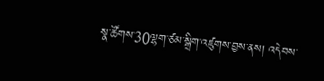སྣ་ཚོགས་30ལྷག་ཙམ་སྒྲིག་འཛུགས་བྱས་ནས། འདེབས་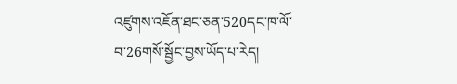འཛུགས་འཇོན་ཐང་ཅན་520དང་ཁ་ལོ་བ་26གསོ་སྦྱོང་བྱས་ཡོད་པ་རེད།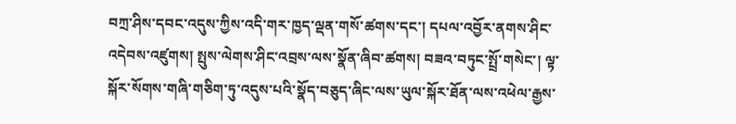བཀྲ་ཤིས་དབང་འདུས་ཀྱིས་འདི་གར་ཁྱད་ལྡན་གསོ་ཚགས་དང་། དཔལ་འབྱོར་ནགས་ཤིང་འདེབས་འཛུགས། སྤུས་ལེགས་ཤིང་འབྲས་ལས་སྣོན་ཞིབ་ཚགས། བཟའ་བཏུང་སྤྲོ་གསེང་། ལྟ་སྐོར་སོགས་གཞི་གཅིག་ཏུ་འདུས་པའི་སྣོད་བཅུད་ཞིང་ལས་ཡུལ་སྐོར་ཐོན་ལས་འཕེལ་རྒྱས་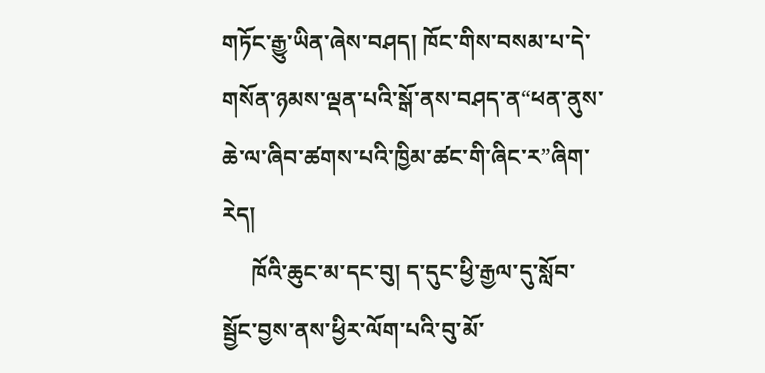གཏོང་རྒྱུ་ཡིན་ཞེས་བཤད། ཁོང་གིས་བསམ་པ་དེ་གསོན་ཉམས་ལྡན་པའི་སྒོ་ནས་བཤད་ན“ཕན་ནུས་ཆེ་ལ་ཞིབ་ཚགས་པའི་ཁྱིམ་ཚང་གི་ཞིང་ར”ཞིག་རེད།
     ཁོའི་ཆུང་མ་དང་བུ། ད་དུང་ཕྱི་རྒྱལ་དུ་སློབ་སྦྱོང་བྱས་ནས་ཕྱིར་ལོག་པའི་བུ་མོ་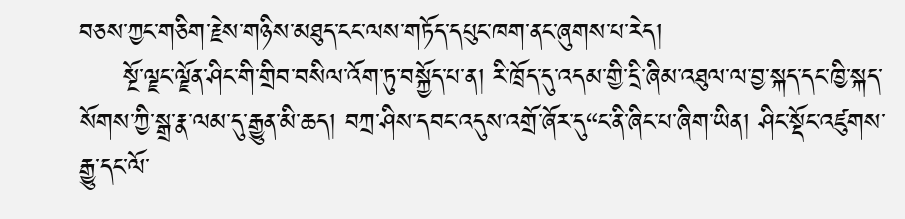བཅས་ཀྱང་གཅིག་རྗེས་གཉིས་མཐུད་ངང་ལས་གཏོད་དཔུང་ཁག་ནང་ཞུགས་པ་རེད།
     སྔོ་ལྗང་ལྗོན་ཤིང་གི་གྲིབ་བསིལ་འོག་ཏུ་བསྐྱོད་པ་ན། རི་ཁྲོད་དུ་འདམ་གྱི་དྲི་ཞིམ་འཐུལ་ལ་བྱ་སྐད་དང་ཁྱི་སྐད་སོགས་ཀྱི་སྒྲ་རྣ་ལམ་དུ་རྒྱུན་མི་ཆད། བཀྲ་ཤིས་དབང་འདུས་འགྲོ་ཞོར་དུ“ང་ནི་ཞིང་པ་ཞིག་ཡིན། ཤིང་སྡོང་འཛུགས་རྒྱུ་དང་ལོ་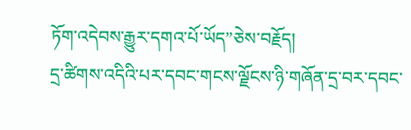ཏོག་འདེབས་རྒྱུར་དགའ་པོ་ཡོད”ཅེས་བརྗོད།
དྲ་ཚིགས་འདིའི་པར་དབང་གངས་ལྗོངས་ཉི་གཞོན་དྲ་བར་དབང་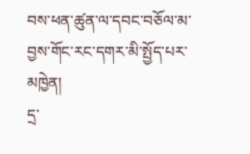བས་ཕན་ཚུན་ལ་དབང་བཅོལ་མ་བྱས་གོང་རང་དགར་མི་སྤྱོད་པར་མཁྱེན།
དྲ་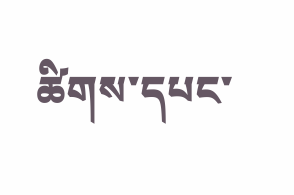ཚིགས་དཔང་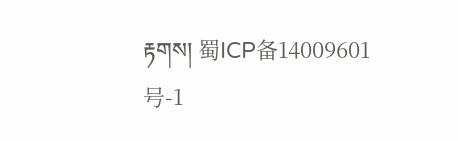རྟགས། 蜀ICP备14009601号-1